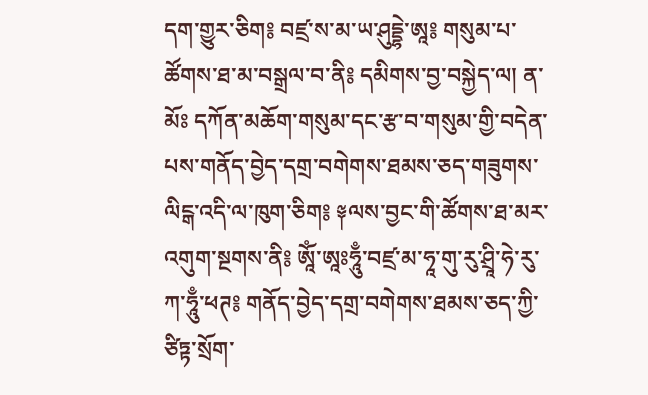དག་གྱུར་ཅིག༔ བཛྲ་ས་མ་ཡ་ཤུདྡྷེ་ཨཱ༔ གསུམ་པ་ཚོགས་ཐ་མ་བསྒྲལ་བ་ནི༔ དམིགས་བྱ་བསྐྱེད་ལ། ན་མོཿ དཀོན་མཆོག་གསུམ་དང་རྩ་བ་གསུམ་གྱི་བདེན་པས་གནོད་བྱེད་དགྲ་བགེགས་ཐམས་ཅད་གཟུགས་ལིངྒ་འདི་ལ་ཁུག་ཅིག༔ ༈ལས་བྱང་གི་ཚོགས་ཐ་མར་འགུག་སྔགས་ནི༔ ཨཱོཾ་ཨཱཿཧཱུྃ་བཛྲ་མ་ཧཱ་གུ་རུ་ཤྲཱི་ཧེ་རུ་ཀ་ཧཱུྃ་ཕཊ༔ གནོད་བྱེད་དགྲ་བགེགས་ཐམས་ཅད་ཀྱི་ཙིཏྟ་སྲོག་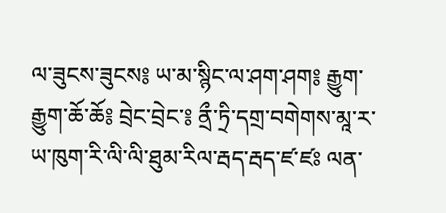ལ་ཟུངས་ཟུངས༔ ཡ་མ་སྙིང་ལ་ཤག་ཤག༔ རྒྱུག་རྒྱུག་ཆོ་ཆོ༔ བྲེང་བྲེང་༔ ནྲྀ་ཏྲི་དགྲ་བགེགས་མཱ་ར་ཡ་ཁུག་རི་ལི་ལི་ཐུམ་རིལ་རྦད་རྦད་ཛ་ཛཿ ལན་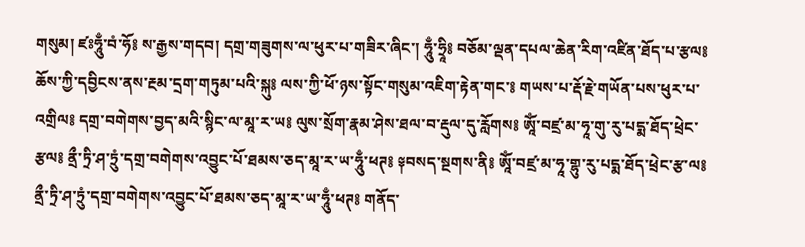གསུམ། ཛཿཧཱུྃ་བཾ་ཧོ༔ ས་རྒྱས་གདབ། དགྲ་གཟུགས་ལ་ཕུར་པ་གཟིར་ཞིང་། ཧཱུྃ་ཧྲཱི༔ བཅོམ་ལྡན་དཔལ་ཆེན་རིག་འཛིན་ཐོད་པ་རྩལ༔ ཆོས་ཀྱི་དབྱིངས་ནས་རྔམ་དྲག་གཏུམ་པའི་སྐུ༔ ལས་ཀྱི་ཕོ་ཉས་སྟོང་གསུམ་འཇིག་རྟེན་གང་༔ གཡས་པ་རྡོ་རྗེ་གཡོན་པས་ཕུར་པ་འགྲིལ༔ དགྲ་བགེགས་བྱད་མའི་སྙིང་ལ་མཱ་ར་ཡ༔ ལུས་སྲོག་རྣམ་ཤེས་ཐལ་བ་རྡུལ་དུ་རློགས༔ ཨཱོཾ་བཛྲ་མ་ཧཱ་གུ་རུ་པདྨ་ཐོད་ཕྲེང་རྩལ༔ ནྲྀ་ཏྲི་ཤ་ཏྲུཾ་དགྲ་བགེགས་འབྱུང་པོ་ཐམས་ཅད་མཱ་ར་ཡ་ཧཱུྃ་ཕཊ༔ ༈བསད་སྔགས་ནི༔ ཨཱོཾ་བཛྲ་མ་ཧཱ་གྷུ་རུ་པདྨ་ཐོད་ཕྲེང་རྩ་ལ༔ ནྲྀ་ཏྲི་ཤ་ཏྲུཾ་དགྲ་བགེགས་འབྱུང་པོ་ཐམས་ཅད་མཱ་ར་ཡ་ཧཱུྃ་ཕཊ༔ གནོད་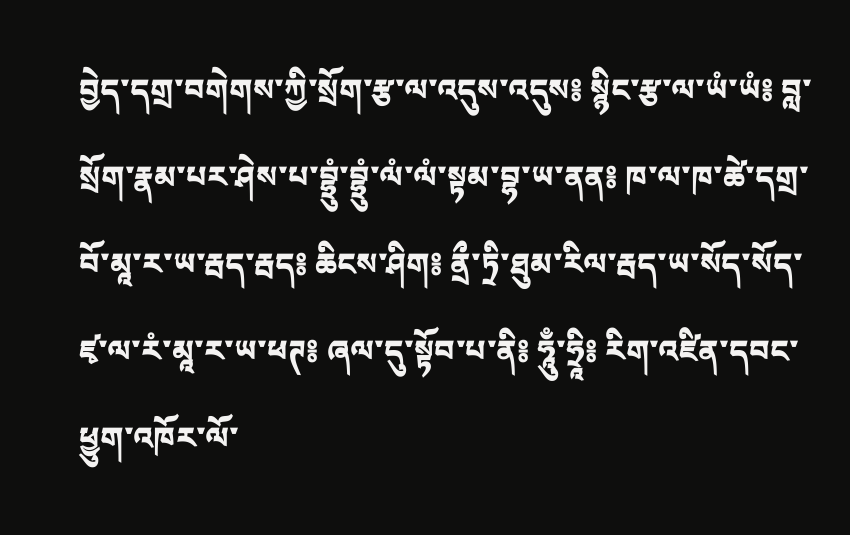བྱེད་དགྲ་བགེགས་ཀྱི་སྲོག་རྩ་ལ་འདུས་འདུས༔ སྙིང་རྩ་ལ་ཡཾ་ཡཾ༔ བླ་སྲོག་རྣམ་པར་ཤེས་པ་བྷྲུཾ་བྷྲུཾ་ལཾ་ལཾ་སྟམ་བྷ་ཡ་ནན༔ ཁ་ལ་ཁ་ཚེ་དགྲ་བོ་མཱ་ར་ཡ་རྦད་རྦད༔ ཆིངས་ཤིག༔ ནྲྀ་ཏྲི་ཐུམ་རིལ་རྦད་ཡ་སོད་སོད་ཛྭ་ལ་རཾ་མཱ་ར་ཡ་ཕཊ༔ ཞལ་དུ་སྟོབ་པ་ནི༔ ཧཱུྃ་ཧྲཱི༔ རིག་འཛིན་དབང་ཕྱུག་འཁོར་ལོ་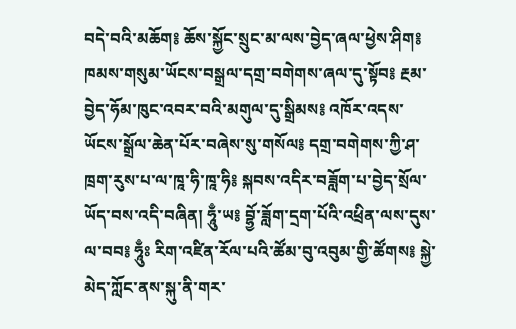བདེ་བའི་མཆོག༔ ཆོས་སྐྱོང་སྲུང་མ་ལས་བྱེད་ཞལ་ཕྱེས་ཤིག༔ ཁམས་གསུམ་ཡོངས་བསྒྲལ་དགྲ་བགེགས་ཞལ་དུ་སྟོབ༔ རྔམ་བྱེད་ཧོམ་ཁུང་འབར་བའི་མགུལ་དུ་སྒྲིམས༔ འཁོར་འདས་ཡོངས་སྒྲོལ་ཆེན་པོར་བཞེས་སུ་གསོལ༔ དགྲ་བགེགས་ཀྱི་ཤ་ཁྲག་རུས་པ་ལ་ཁཱ་ཧི་ཁཱ་ཧི༔ སྐབས་འདིར་བཟློག་པ་བྱེད་སྲོལ་ཡོད་བས་འདི་བཞིན། ཧཱུྃ་ཡ༔ བྷྱོ་ཟློག་དྲག་པོའི་འཕྲིན་ལས་དུས་ལ་བབ༔ ཧཱུྃཿ རིག་འཛིན་རོལ་པའི་ཚོམ་བུ་འབུམ་གྱི་ཚོགས༔ སྐྱེ་མེད་ཀློང་ནས་སྐུ་ནི་གར་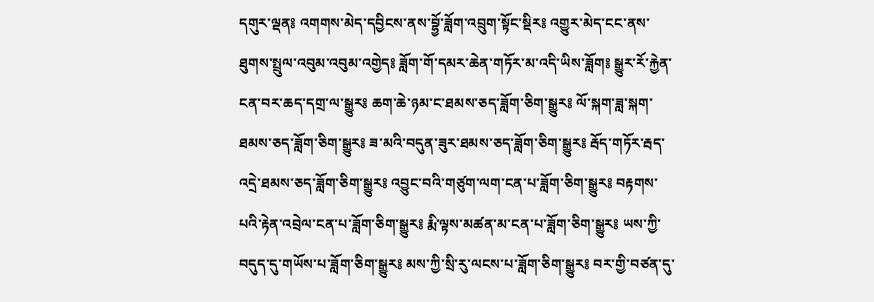དགུར་ལྡན༔ འགགས་མེད་དབྱིངས་ནས་བྷྱོ་ཟློག་འབྲུག་སྟོང་སྡིར༔ འགྱུར་མེད་ངང་ནས་ཐུགས་སྤྲུལ་འབུམ་འབུམ་འགྱེད༔ ཟློག་གོ་དམར་ཆེན་གཏོར་མ་འདི་ཡིས་ཟློག༔ སྒྱུར་རོ་རྐྱེན་ངན་བར་ཆད་དགྲ་ལ་སྒྱུར༔ ཆག་ཆེ་ཉམ་ང་ཐམས་ཅད་ཟློག་ཅིག་སྒྱུར༔ ལོ་སྐག་ཟླ་སྐག་ཐམས་ཅད་ཟློག་ཅིག་སྒྱུར༔ ཟ་མའི་བདུན་ཟུར་ཐམས་ཅད་ཟློག་ཅིག་སྒྱུར༔ རྦོད་གཏོར་རྦད་འདྲེ་ཐམས་ཅད་ཟློག་ཅིག་སྒྱུར༔ འབྱུང་བའི་གཙུག་ལག་ངན་པ་ཟློག་ཅིག་སྒྱུར༔ བརྟགས་པའི་རྟེན་འབྲེལ་ངན་པ་ཟློག་ཅིག་སྒྱུར༔ རྨི་ལྟས་མཚན་མ་ངན་པ་ཟློག་ཅིག་སྒྱུར༔ ཡས་ཀྱི་བདུད་དུ་གཡོས་པ་ཟློག་ཅིག་སྒྱུར༔ མས་ཀྱི་སྲི་རུ་ལངས་པ་ཟློག་ཅིག་སྒྱུར༔ བར་གྱི་བཙན་དུ་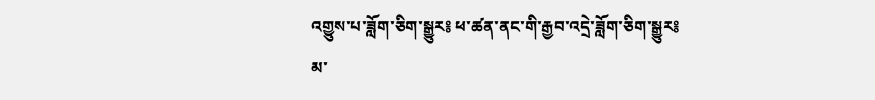འགྱུས་པ་ཟློག་ཅིག་སྒྱུར༔ ཕ་ཚན་ནང་གི་རྒྱབ་འདྲེ་ཟློག་ཅིག་སྒྱུར༔ མ་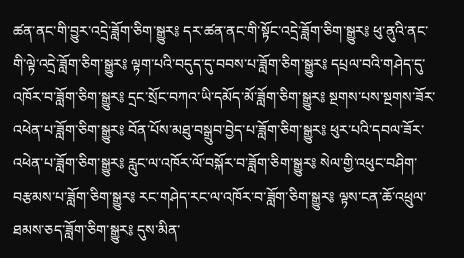ཚན་ནང་གི་བྱུར་འདྲེ་ཟློག་ཅིག་སྒྱུར༔ དར་ཚན་ནང་གི་སྟོང་འདྲེ་ཟློག་ཅིག་སྒྱུར༔ ཕུ་ནུའི་ནང་གི་ལྟེ་འདྲེ་ཟློག་ཅིག་སྒྱུར༔ ལྟག་པའི་བདུད་དུ་བབས་པ་ཟློག་ཅིག་སྒྱུར༔ དཔྲལ་བའི་གཤེད་དུ་འཁོར་བ་ཟློག་ཅིག་སྒྱུར༔ དྲང་སྲོང་བཀའ་ཡི་དམོད་མོ་ཟློག་ཅིག་སྒྱུར༔ སྔགས་པས་སྔགས་ཟོར་འཕེན་པ་ཟློག་ཅིག་སྒྱུར༔ བོན་པོས་མཐུ་བསྒྲུབ་བྱེད་པ་ཟློག་ཅིག་སྒྱུར༔ ཕུར་པའི་དབལ་ཟོར་འཕེན་པ་ཟློག་ཅིག་སྒྱུར༔ རླུང་ལ་འཁོར་ལོ་བསྐོར་བ་ཟློག་ཅིག་སྒྱུར༔ སེལ་གྱི་འཕུང་བཤིག་བརྩམས་པ་ཟློག་ཅིག་སྒྱུར༔ རང་གཤེད་རང་ལ་འཁོར་བ་ཟློག་ཅིག་སྒྱུར༔ ལྟས་ངན་ཆོ་འཕྲུལ་ཐམས་ཅད་ཟློག་ཅིག་སྒྱུར༔ དུས་མིན་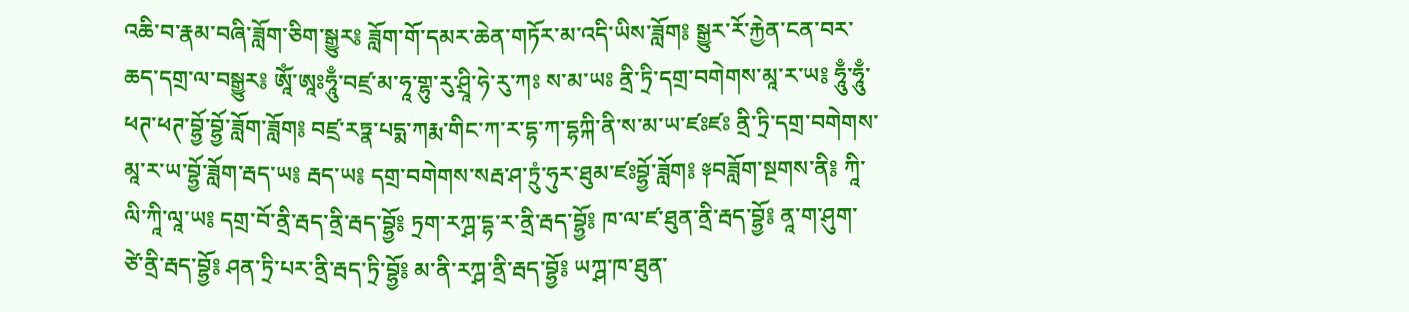འཆི་བ་རྣམ་བཞི་ཟློག་ཅིག་སྒྱུར༔ ཟློག་གོ་དམར་ཆེན་གཏོར་མ་འདི་ཡིས་ཟློག༔ སྒྱུར་རོ་རྐྱེན་ངན་བར་ཆད་དགྲ་ལ་བསྒྱུར༔ ཨཱོཾ་ཨཱཿཧཱུྃ་བཛྲ་མ་ཧཱ་གྷུ་རུ་ཤྲཱི་ཧེ་རུ་ཀཿ ས་མ་ཡཿ ནྲི་ཏྲི་དགྲ་བགེགས་མཱ་ར་ཡ༔ ཧཱུྃ་ཧཱུྃ་ཕཊ་ཕཊ་བྷྱོ་བྷྱོ་ཟློག་ཟློག༔ བཛྲ་རཏྣ་པདྨ་ཀརྨ་གིང་ཀ་ར་དྷ་ཀ་དྷཀྐི་ནི་ས་མ་ཡ་ཛཿཛཿ ནྲི་ཏྲི་དགྲ་བགེགས་མཱ་ར་ཡ་བྷྱོ་ཟློག་རྦད་ཡ༔ རྦད་ཡ༔ དགྲ་བགེགས་སརྦ་ཤ་ཏྲུཾ་ཧུར་ཐུམ་ཛཿབྷྱོ་ཟློག༔ ༈བཟློག་སྔགས་ནི༔ ཀཱི་ལི་ཀཱི་ལཱ་ཡ༔ དགྲ་བོ་ནྲི་རྦད་ནྲི་རྦད་བྷྱོ༔ ཏྲག་རཀྴ་དྷ་ར་ནྲི་རྦད་བྷྱོ༔ ཁ་ལ་ཛ་ཐུན་ནྲི་རྦད་བྷྱོ༔ ནཱ་ག་ཤུག་ཙེ་ནྲི་རྦད་བྷྱོ༔ ཤན་ཏྲི་པར་ནྲི་རྦད་ཏྲི་བྷྱོ༔ མ་ནི་རཀྴ་ནྲི་རྦད་བྷྱོ༔ ཡཀྴ་ཁ་ཐུན་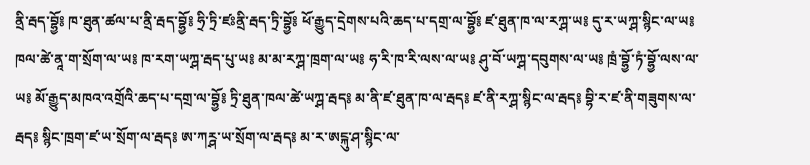ནྲི་རྦད་བྷྱོ༔ ཁ་ཐུན་ཚལ་པ་ནྲི་རྦད་བྷྱོ༔ ཧྲི་ཏྲི་ཛཿནྲི་རྦད་ཏྲི་བྷྱོ༔ ཕོ་རྒྱུད་དྲེགས་པའི་ཆད་པ་དགྲ་ལ་བྷྱོ༔ ཛ་ཐུན་ཁ་ལ་རཀྴ་ཡ༔ དུ་ར་ཡཀྴ་སྙིང་ལ་ཡ༔ ཁལ་ཚེ་ནཱ་ག་སྲོག་ལ་ཡ༔ ཁ་རག་ཡཀྴ་རྦད་པུ་ཡ༔ མ་མ་རཀྴ་ཁྲག་ལ་ཡ༔ ཧ་རི་ཁ་རི་ལས་ལ་ཡ༔ ཤུ་བོ་ཡཀྴ་དབུགས་ལ་ཡ༔ ཁྲཾ་བྷྱོ་ཏཾ་བྷྱོ་ལས་ལ་ཡ༔ མོ་རྒྱུད་མཁའ་འགྲོའི་ཆད་པ་དགྲ་ལ་བྷྱོ༔ ཏྲི་ཐུན་ཁལ་ཚེ་ཡཀྴ་རྦད༔ མ་ནི་ཛ་ཐུན་ཁ་ལ་རྦད༔ ཛ་ནི་རཀྴ་སྙིང་ལ་རྦད༔ བྷི་ར་ཛ་ནི་གཟུགས་ལ་རྦད༔ སྙིང་ཁྲག་ཛ་ཡ་སྲོག་ལ་རྦད༔ ཨ་ཀཪྴ་ཡ་སྲོག་ལ་རྦད༔ མ་ར་ཨངྐུ་ཤ་སྙིང་ལ་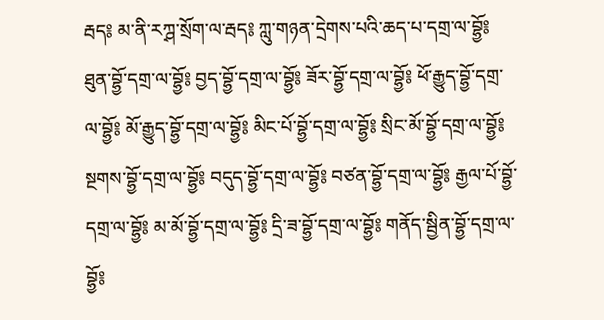རྦད༔ མ་ནི་རཀྴ་སྲོག་ལ་རྦད༔ ཀླུ་གཉན་དྲེགས་པའི་ཆད་པ་དགྲ་ལ་བྷྱོ༔ ཐུན་བྷྱོ་དགྲ་ལ་བྷྱོ༔ བྱད་བྷྱོ་དགྲ་ལ་བྷྱོ༔ ཟོར་བྷྱོ་དགྲ་ལ་བྷྱོ༔ ཕོ་རྒྱུད་བྷྱོ་དགྲ་ལ་བྷྱོ༔ མོ་རྒྱུད་བྷྱོ་དགྲ་ལ་བྷྱོ༔ མིང་པོ་བྷྱོ་དགྲ་ལ་བྷྱོ༔ སྲིང་མོ་བྷྱོ་དགྲ་ལ་བྷྱོ༔ སྔགས་བྷྱོ་དགྲ་ལ་བྷྱོ༔ བདུད་བྷྱོ་དགྲ་ལ་བྷྱོ༔ བཙན་བྷྱོ་དགྲ་ལ་བྷྱོ༔ རྒྱལ་པོ་བྷྱོ་དགྲ་ལ་བྷྱོ༔ མ་མོ་བྷྱོ་དགྲ་ལ་བྷྱོ༔ དྲི་ཟ་བྷྱོ་དགྲ་ལ་བྷྱོ༔ གནོད་སྦྱིན་བྷྱོ་དགྲ་ལ་བྷྱོ༔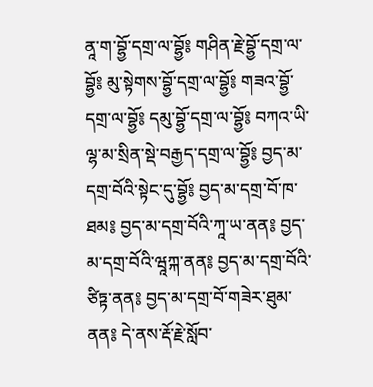ནཱ་ག་བྷྱོ་དགྲ་ལ་བྷྱོ༔ གཤིན་རྗེ་བྷྱོ་དགྲ་ལ་བྷྱོ༔ མུ་སྟེགས་བྷྱོ་དགྲ་ལ་བྷྱོ༔ གཟའ་བྷྱོ་དགྲ་ལ་བྷྱོ༔ དམུ་བྷྱོ་དགྲ་ལ་བྷྱོ༔ བཀའ་ཡི་ལྷ་མ་སྲིན་སྡེ་བརྒྱད་དགྲ་ལ་བྷྱོ༔ བྱད་མ་དགྲ་བོའི་སྟེང་དུ་བྷྱོ༔ བྱད་མ་དགྲ་བོ་ཁ་ཐམ༔ བྱད་མ་དགྲ་བོའི་ཀཱ་ཡ་ནན༔ བྱད་མ་དགྲ་བོའི་ཝཱཀྐ་ནན༔ བྱད་མ་དགྲ་བོའི་ཙིཏྟ་ནན༔ བྱད་མ་དགྲ་བོ་གཟེར་ཐུམ་ནན༔ དེ་ནས་རྡོ་རྗེ་སློབ་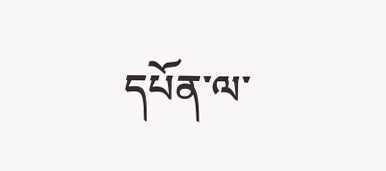དཔོན་ལ་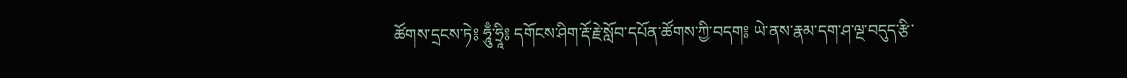ཚོགས་དྲངས་ཏེ༔ ཧཱུྃ་ཧྲཱི༔ དགོངས་ཤིག་རྡོ་རྗེ་སློབ་དཔོན་ཚོགས་ཀྱི་བདག༔ ཡེ་ནས་རྣམ་དག་ཤ་ལྔ་བདུད་རྩི་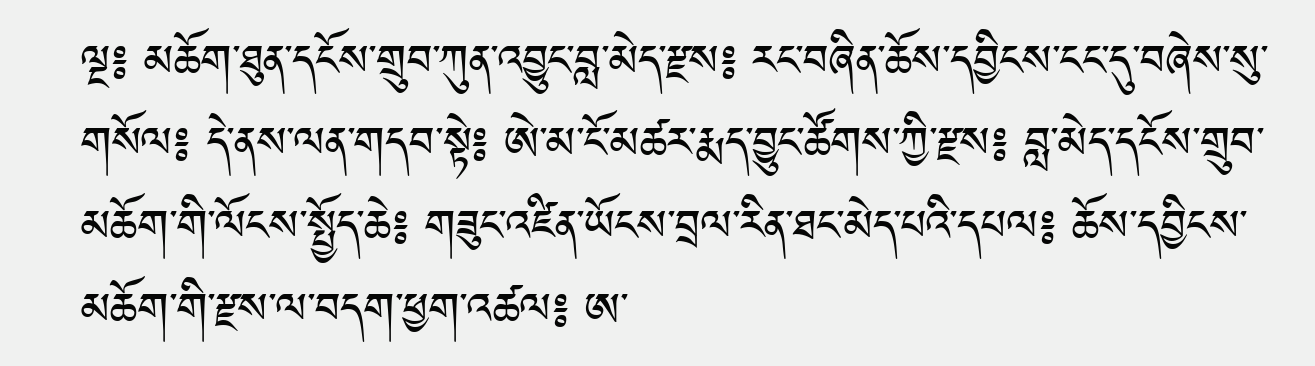ལྔ༔ མཆོག་ཐུན་དངོས་གྲུབ་ཀུན་འབྱུང་བླ་མེད་རྫས༔ རང་བཞིན་ཆོས་དབྱིངས་ངང་དུ་བཞེས་སུ་གསོལ༔ དེ་ནས་ལན་གདབ་སྟེ༔ ཨེ་མ་ངོ་མཚར་རྨད་བྱུང་ཚོགས་ཀྱི་རྫས༔ བླ་མེད་དངོས་གྲུབ་མཆོག་གི་ལོངས་སྤྱོད་ཆེ༔ གཟུང་འཛིན་ཡོངས་བྲལ་རིན་ཐང་མེད་པའི་དཔལ༔ ཆོས་དབྱིངས་མཆོག་གི་རྫས་ལ་བདག་ཕྱག་འཚལ༔ ཨ་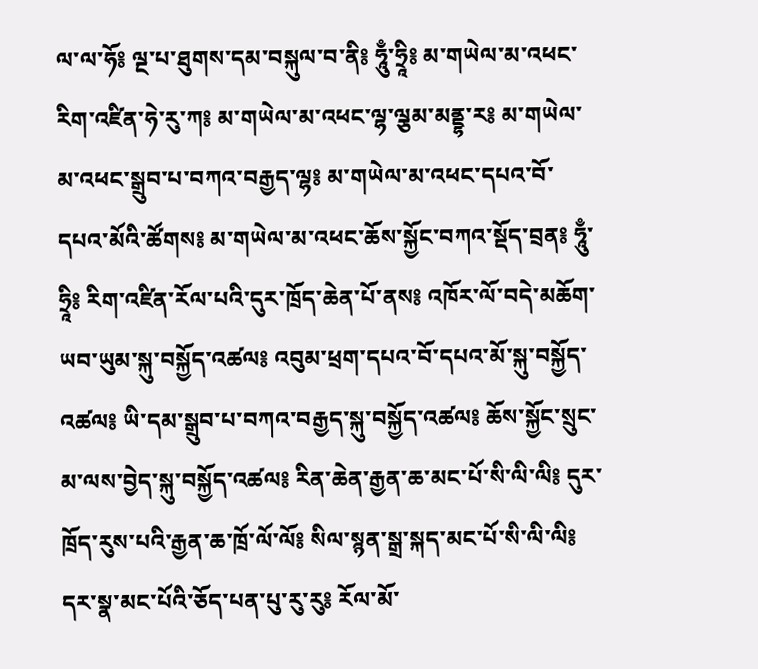ལ་ལ་ཧོ༔ ལྔ་པ་ཐུགས་དམ་བསྐུལ་བ་ནི༔ ཧཱུྃ་ཧྲཱི༔ མ་གཡེལ་མ་འཕང་རིག་འཛིན་ཧེ་རུ་ཀ༔ མ་གཡེལ་མ་འཕང་ལྷ་ལྕམ་མནྡྷ་ར༔ མ་གཡེལ་མ་འཕང་སྒྲུབ་པ་བཀའ་བརྒྱད་ལྷ༔ མ་གཡེལ་མ་འཕང་དཔའ་བོ་དཔའ་མོའི་ཚོགས༔ མ་གཡེལ་མ་འཕང་ཆོས་སྐྱོང་བཀའ་སྡོད་བྲན༔ ཧཱུྃ་ཧྲཱི༔ རིག་འཛིན་རོལ་པའི་དུར་ཁྲོད་ཆེན་པོ་ནས༔ འཁོར་ལོ་བདེ་མཆོག་ཡབ་ཡུམ་སྐུ་བསྐྱོད་འཚལ༔ འབུམ་ཕྲག་དཔའ་བོ་དཔའ་མོ་སྐུ་བསྐྱོད་འཚལ༔ ཡི་དམ་སྒྲུབ་པ་བཀའ་བརྒྱད་སྐུ་བསྐྱོད་འཚལ༔ ཆོས་སྐྱོང་སྲུང་མ་ལས་བྱེད་སྐུ་བསྐྱོད་འཚལ༔ རིན་ཆེན་རྒྱན་ཆ་མང་པོ་སི་ལི་ལི༔ དུར་ཁྲོད་རུས་པའི་རྒྱན་ཆ་ཁྲོ་ལོ་ལོ༔ སིལ་སྙན་སྒྲ་སྐད་མང་པོ་སི་ལི་ལི༔ དར་སྣ་མང་པོའི་ཅོད་པན་པུ་རུ་རུ༔ རོལ་མོ་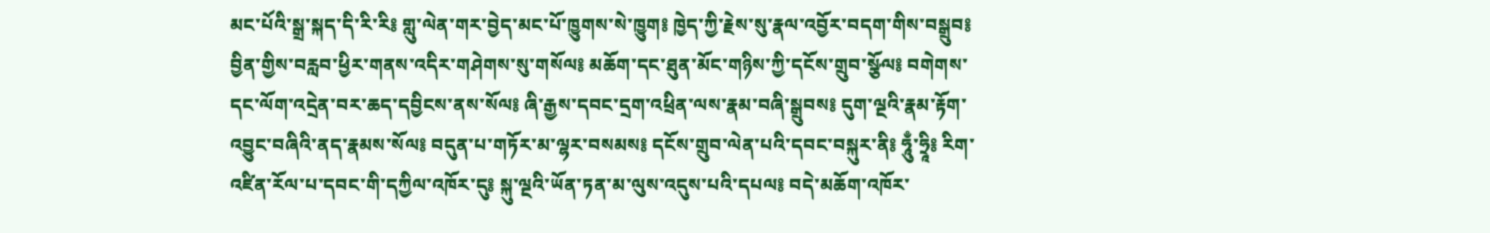མང་པོའི་སྒྲ་སྐད་དི་རི་རི༔ གླུ་ལེན་གར་བྱེད་མང་པོ་ཁྱུགས་སེ་ཁྱུག༔ ཁྱེད་ཀྱི་རྗེས་སུ་རྣལ་འབྱོར་བདག་གིས་བསྒྲུབ༔ བྱིན་གྱིས་བརླབ་ཕྱིར་གནས་འདིར་གཤེགས་སུ་གསོལ༔ མཆོག་དང་ཐུན་མོང་གཉིས་ཀྱི་དངོས་གྲུབ་སྩོལ༔ བགེགས་དང་ལོག་འདྲེན་བར་ཆད་དབྱིངས་ནས་སོལ༔ ཞི་རྒྱས་དབང་དྲག་འཕྲིན་ལས་རྣམ་བཞི་སྒྲུབས༔ དུག་ལྔའི་རྣམ་རྟོག་འབྱུང་བཞིའི་ནད་རྣམས་སོལ༔ བདུན་པ་གཏོར་མ་ལྷར་བསམས༔ དངོས་གྲུབ་ལེན་པའི་དབང་བསྐུར་ནི༔ ཧཱུྃ་ཧྲཱི༔ རིག་འཛིན་རོལ་པ་དབང་གི་དཀྱིལ་འཁོར་དུ༔ སྐུ་ལྔའི་ཡོན་ཏན་མ་ལུས་འདུས་པའི་དཔལ༔ བདེ་མཆོག་འཁོར་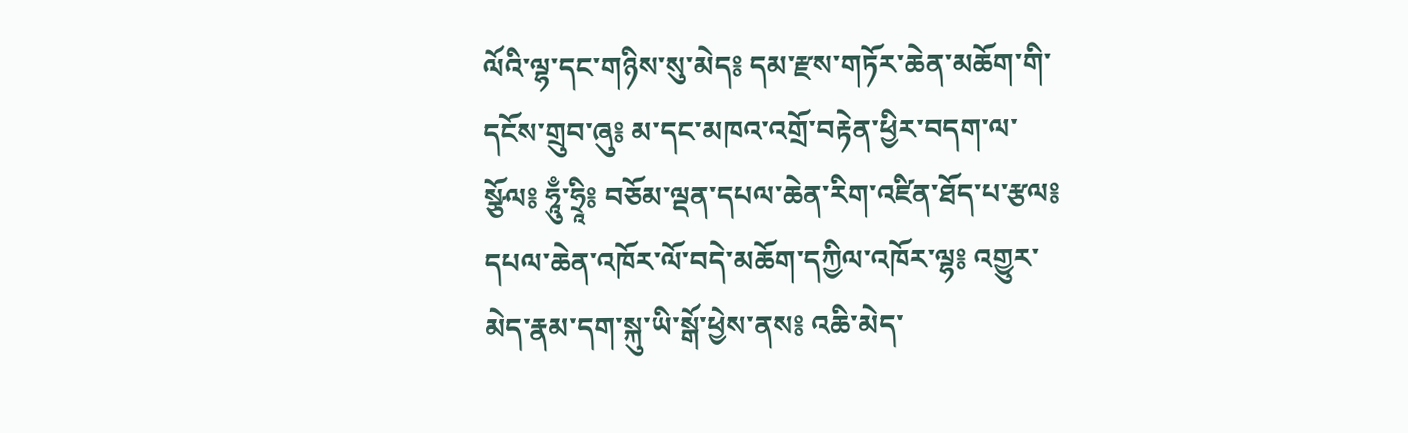ལོའི་ལྷ་དང་གཉིས་སུ་མེད༔ དམ་རྫས་གཏོར་ཆེན་མཆོག་གི་དངོས་གྲུབ་ཞུ༔ མ་དང་མཁའ་འགྲོ་བརྟེན་ཕྱིར་བདག་ལ་སྩོལ༔ ཧཱུྃ་ཧྲཱི༔ བཅོམ་ལྡན་དཔལ་ཆེན་རིག་འཛིན་ཐོད་པ་རྩལ༔ དཔལ་ཆེན་འཁོར་ལོ་བདེ་མཆོག་དཀྱིལ་འཁོར་ལྷ༔ འགྱུར་མེད་རྣམ་དག་སྐུ་ཡི་སྒོ་ཕྱེས་ནས༔ འཆི་མེད་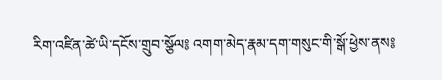རིག་འཛིན་ཚེ་ཡི་དངོས་གྲུབ་སྩོལ༔ འགག་མེད་རྣམ་དག་གསུང་གི་སྒོ་ཕྱེས་ནས༔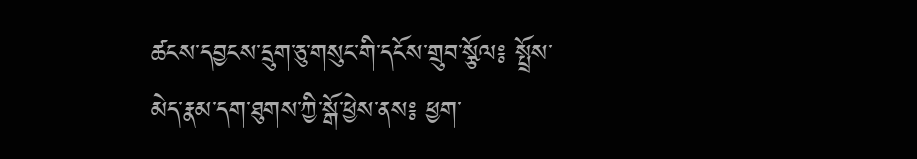ཚངས་དབྱངས་དྲུག་ཅུ་གསུང་གི་དངོས་གྲུབ་སྩོལ༔ སྤྲོས་མེད་རྣམ་དག་ཐུགས་ཀྱི་སྒོ་ཕྱེས་ནས༔ ཕྱག་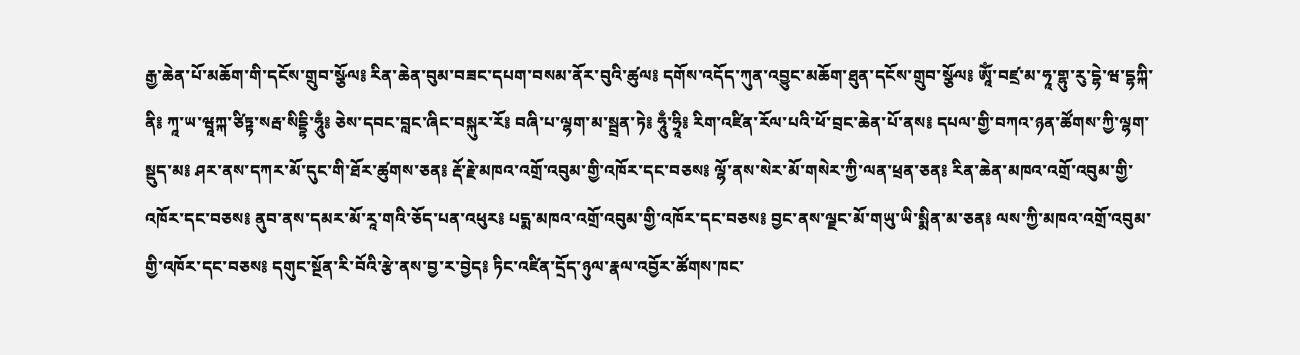རྒྱ་ཆེན་པོ་མཆོག་གི་དངོས་གྲུབ་སྩོལ༔ རིན་ཆེན་བུམ་བཟང་དཔག་བསམ་ནོར་བུའི་ཚུལ༔ དགོས་འདོད་ཀུན་འབྱུང་མཆོག་ཐུན་དངོས་གྲུབ་སྩོལ༔ ཨཱོཾ་བཛྲ་མ་ཧཱ་གྷུ་རུ་དྷེ་ཝ་དྷཀྐི་ནི༔ ཀཱ་ཡ་ཝཱཀྐ་ཙིཏྟ་སརྦ་སིདྡྷི་ཧཱུྃ༔ ཅེས་དབང་བླང་ཞིང་བསྐུར་རོ༔ བཞི་པ་ལྷག་མ་སྦྲན་ཏེ༔ ཧཱུྃ་ཧྲཱི༔ རིག་འཛིན་རོལ་པའི་ཕོ་བྲང་ཆེན་པོ་ནས༔ དཔལ་གྱི་བཀའ་ཉན་ཚོགས་ཀྱི་ལྷག་སྡུད་མ༔ ཤར་ནས་དཀར་མོ་དུང་གི་ཐོར་ཚུགས་ཅན༔ རྡོ་རྗེ་མཁའ་འགྲོ་འབུམ་གྱི་འཁོར་དང་བཅས༔ ལྷོ་ནས་སེར་མོ་གསེར་ཀྱི་ལན་ཕྲན་ཅན༔ རིན་ཆེན་མཁའ་འགྲོ་འབུམ་གྱི་འཁོར་དང་བཅས༔ ནུབ་ནས་དམར་མོ་རཱ་གའི་ཅོད་པན་འཕུར༔ པདྨ་མཁའ་འགྲོ་འབུམ་གྱི་འཁོར་དང་བཅས༔ བྱང་ནས་ལྗང་མོ་གཡུ་ཡི་སྨིན་མ་ཅན༔ ལས་ཀྱི་མཁའ་འགྲོ་འབུམ་གྱི་འཁོར་དང་བཅས༔ དགུང་སྔོན་རི་བོའི་རྩེ་ནས་བྱ་ར་བྱེད༔ ཏིང་འཛིན་དྲོད་ཉུལ་རྣལ་འབྱོར་ཚོགས་ཁང་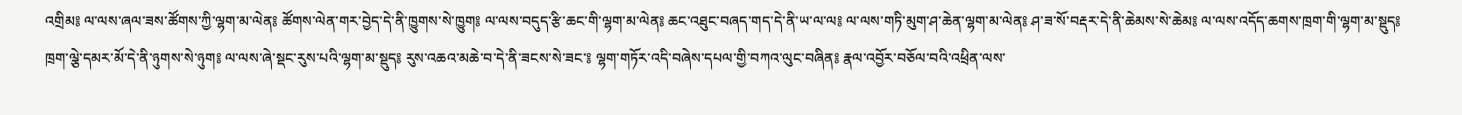འགྲིམ༔ ལ་ལས་ཞལ་ཟས་ཚོགས་ཀྱི་ལྷག་མ་ལེན༔ ཚོགས་ལེན་གར་བྱེད་དེ་ནི་ཁྱུགས་སེ་ཁྱུག༔ ལ་ལས་བདུད་རྩི་ཆང་གི་ལྷག་མ་ལེན༔ ཆང་འཐུང་བཞད་གད་དེ་ནི་ཡ་ལ་ལ༔ ལ་ལས་གཏི་མུག་ཤ་ཆེན་ལྷག་མ་ལེན༔ ཤ་ཟ་སོ་བརྡར་དེ་ནི་ཆེམས་སེ་ཆེམ༔ ལ་ལས་འདོད་ཆགས་ཁྲག་གི་ལྷག་མ་སྡུད༔ ཁྲག་ལྕེ་དམར་མོ་དེ་ནི་ཉུགས་སེ་ཉུག༔ ལ་ལས་ཞེ་སྡང་རུས་པའི་ལྷག་མ་སྡུད༔ རུས་འཆའ་མཆེ་བ་དེ་ནི་ཟངས་སེ་ཟང་༔ ལྷག་གཏོར་འདི་བཞེས་དཔལ་གྱི་བཀའ་ལུང་བཞིན༔ རྣལ་འབྱོར་བཅོལ་བའི་འཕྲིན་ལས་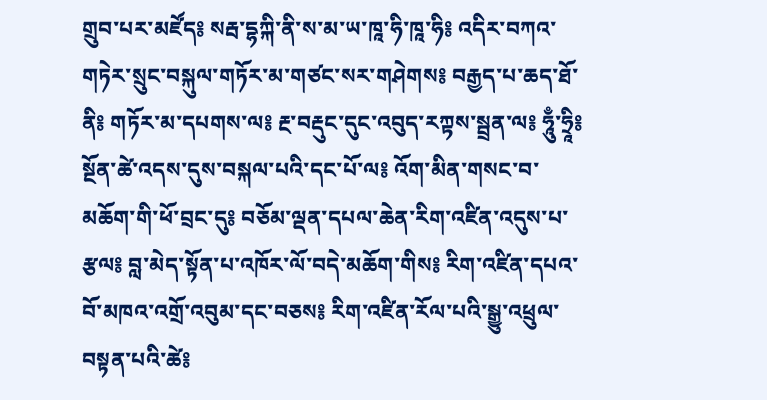གྲུབ་པར་མཛོད༔ སརྦ་དྷཀྐི་ནི་ས་མ་ཡ་ཁཱ་ཧི་ཁཱ་ཧི༔ འདིར་བཀའ་གཏེར་སྲུང་བསྐུལ་གཏོར་མ་གཙང་སར་གཤེགས༔ བརྒྱད་པ་ཆད་ཐོ་ནི༔ གཏོར་མ་དཔགས་ལ༔ རྔ་བརྡུང་དུང་འབུད་རཀྟས་སྦྲན་ལ༔ ཧཱུྃ་ཧྲཱི༔ སྔོན་ཚེ་འདས་དུས་བསྐལ་པའི་དང་པོ་ལ༔ འོག་མིན་གསང་བ་མཆོག་གི་ཕོ་བྲང་དུ༔ བཅོམ་ལྡན་དཔལ་ཆེན་རིག་འཛིན་འདུས་པ་རྩལ༔ བླ་མེད་སྟོན་པ་འཁོར་ལོ་བདེ་མཆོག་གིས༔ རིག་འཛིན་དཔའ་བོ་མཁའ་འགྲོ་འབུམ་དང་བཅས༔ རིག་འཛིན་རོལ་པའི་སྒྱུ་འཕྲུལ་བསྟན་པའི་ཚེ༔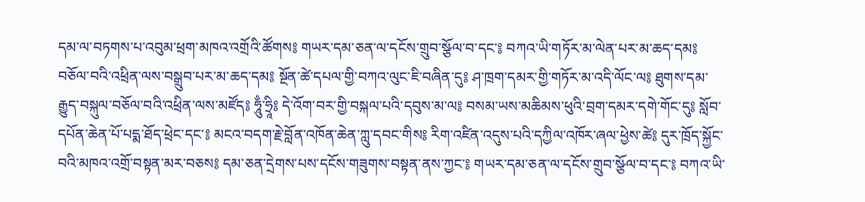དམ་ལ་བཏགས་པ་འབུམ་ཕྲག་མཁའ་འགྲོའི་ཚོགས༔ གཡར་དམ་ཅན་ལ་དངོས་གྲུབ་སྩོལ་བ་དང་༔ བཀའ་ཡི་གཏོར་མ་ལེན་པར་མ་ཆད་དམ༔ བཅོལ་བའི་འཕྲིན་ལས་བསྒྲུབ་པར་མ་ཆད་དམ༔ སྔོན་ཚེ་དཔལ་གྱི་བཀའ་ལུང་ཇི་བཞིན་དུ༔ ཤ་ཁྲག་དམར་གྱི་གཏོར་མ་འདི་ལོང་ལ༔ ཐུགས་དམ་རྒྱུད་བསྐུལ་བཅོལ་བའི་འཕྲིན་ལས་མཛོད༔ ཧཱུྃ་ཧྲཱི༔ དེ་འོག་བར་གྱི་བསྐལ་པའི་དབུས་མ་ལ༔ བསམ་ཡས་མཆིམས་ཕུའི་བྲག་དམར་དགེ་གོང་དུ༔ སློབ་དཔོན་ཆེན་པོ་པདྨ་ཐོད་ཕྲེང་དང་༔ མངའ་བདག་རྗེ་བློན་འཁོན་ཆེན་ཀླུ་དབང་གིས༔ རིག་འཛིན་འདུས་པའི་དཀྱིལ་འཁོར་ཞལ་ཕྱེས་ཚེ༔ དུར་ཁྲོད་སྐྱོང་བའི་མཁའ་འགྲོ་བསྟན་མར་བཅས༔ དམ་ཅན་དྲེགས་པས་དངོས་གཟུགས་བསྟན་ནས་ཀྱང་༔ གཡར་དམ་ཅན་ལ་དངོས་གྲུབ་སྩོལ་བ་དང་༔ བཀའ་ཡི་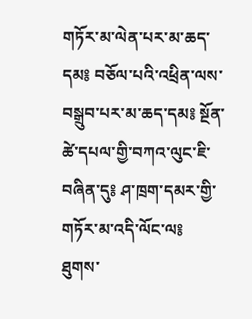གཏོར་མ་ལེན་པར་མ་ཆད་དམ༔ བཅོལ་པའི་འཕྲིན་ལས་བསྒྲུབ་པར་མ་ཆད་དམ༔ སྔོན་ཚེ་དཔལ་གྱི་བཀའ་ལུང་ཇི་བཞིན་དུ༔ ཤ་ཁྲག་དམར་གྱི་གཏོར་མ་འདི་ལོང་ལ༔ ཐུགས་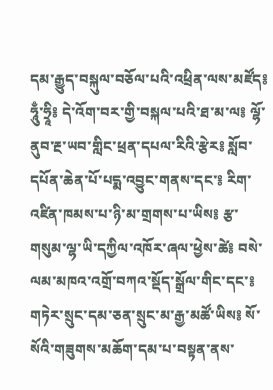དམ་རྒྱུད་བསྐུལ་བཅོལ་པའི་འཕྲིན་ལས་མཛོད༔ ཧཱུྃ་ཧྲཱི༔ དེ་འོག་བར་གྱི་བསྐལ་པའི་ཐ་མ་ལ༔ ལྷོ་ནུབ་རྔ་ཡབ་གླིང་ཕྲན་དཔལ་རིའི་རྩེར༔ སློབ་དཔོན་ཆེན་པོ་པདྨ་འབྱུང་གནས་དང་༔ རིག་འཛིན་ཁམས་པ་ཉི་མ་གྲགས་པ་ཡིས༔ རྩ་གསུམ་ལྷ་ཡི་དཀྱིལ་འཁོར་ཞལ་ཕྱེས་ཚེ༔ བསེ་ལམ་མཁའ་འགྲོ་བཀའ་སྡོད་སྒྲོལ་གིང་དང་༔ གཏེར་སྲུང་དམ་ཅན་སྲུང་མ་རྒྱ་མཚོ་ཡིས༔ སོ་སོའི་གཟུགས་མཆོག་དམ་པ་བསྟན་ནས་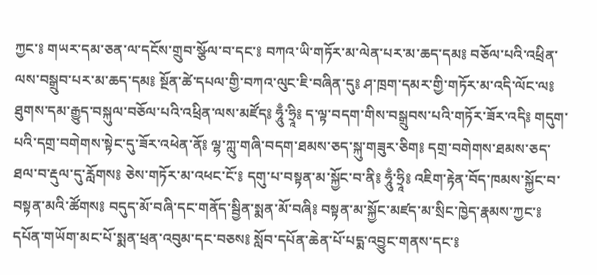ཀྱང་༔ གཡར་དམ་ཅན་ལ་དངོས་གྲུབ་སྩོལ་བ་དང་༔ བཀའ་ཡི་གཏོར་མ་ལེན་པར་མ་ཆད་དམ༔ བཅོལ་པའི་འཕྲིན་ལས་བསྒྲུབ་པར་མ་ཆད་དམ༔ སྔོན་ཚེ་དཔལ་གྱི་བཀའ་ལུང་ཇི་བཞིན་དུ༔ ཤ་ཁྲག་དམར་གྱི་གཏོར་མ་འདི་ལོང་ལ༔ ཐུགས་དམ་རྒྱུད་བསྐུལ་བཅོལ་པའི་འཕྲིན་ལས་མཛོད༔ ཧཱུྃ་ཧྲཱི༔ ད་ལྟ་བདག་གིས་བསྒྲུབས་པའི་གཏོར་ཟོར་འདི༔ གདུག་པའི་དགྲ་བགེགས་སྟེང་དུ་ཟོར་འཕེན་ནོ༔ ལྷ་ཀླུ་གཞི་བདག་ཐམས་ཅད་སྐུ་གཟུར་ཅིག༔ དགྲ་བགེགས་ཐམས་ཅད་ཐལ་བ་རྡུལ་དུ་རློགས༔ ཅེས་གཏོར་མ་འཕང་ངོ་༔ དགུ་པ་བསྟན་མ་སྐྱོང་བ་ནི༔ ཧཱུྃ་ཧྲཱི༔ འཇིག་རྟེན་བོད་ཁམས་སྐྱོང་བ་བསྟན་མའི་ཚོགས༔ བདུད་མོ་བཞི་དང་གནོད་སྦྱིན་སྨན་མོ་བཞི༔ བསྟན་མ་སྐྱོང་མཛད་མ་སྲིང་ཁྱེད་རྣམས་ཀྱང་༔ དཔོན་གཡོག་མང་པོ་སྨན་ཕྲན་འབུམ་དང་བཅས༔ སློབ་དཔོན་ཆེན་པོ་པདྨ་འབྱུང་གནས་དང་༔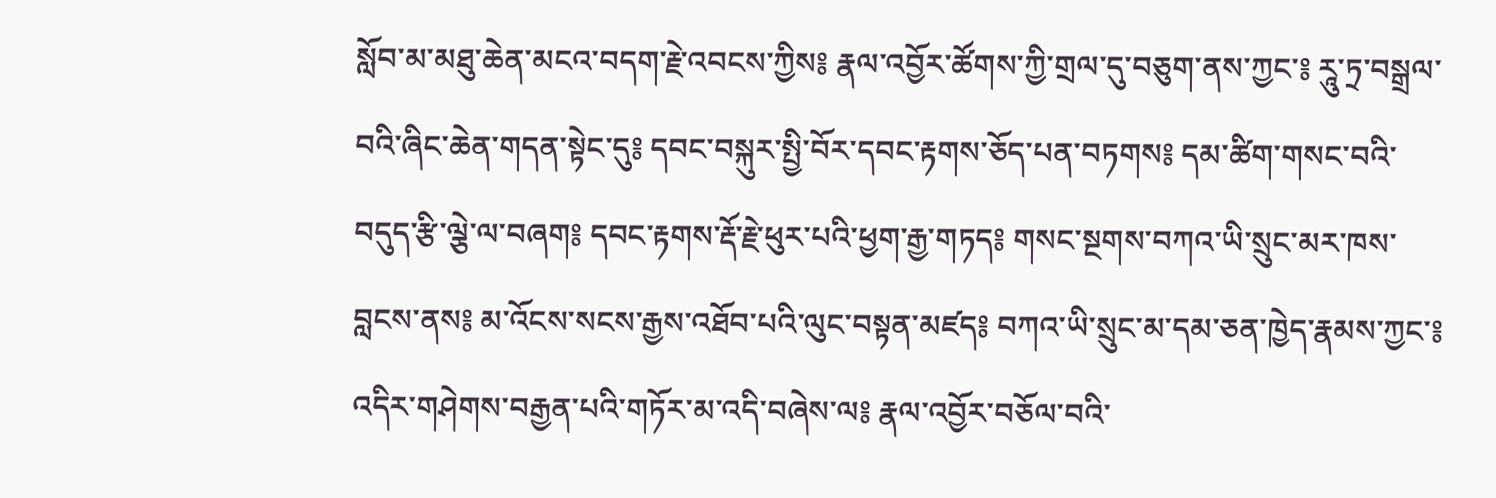སློབ་མ་མཐུ་ཆེན་མངའ་བདག་རྗེ་འབངས་ཀྱིས༔ རྣལ་འབྱོར་ཚོགས་ཀྱི་གྲལ་དུ་བཅུག་ནས་ཀྱང་༔ རཱུ་ཏྲ་བསྒྲལ་བའི་ཞིང་ཆེན་གདན་སྟེང་དུ༔ དབང་བསྐུར་སྤྱི་བོར་དབང་རྟགས་ཅོད་པན་བཏགས༔ དམ་ཚིག་གསང་བའི་བདུད་རྩི་ལྕེ་ལ་བཞག༔ དབང་རྟགས་རྡོ་རྗེ་ཕུར་པའི་ཕྱག་རྒྱ་གཏད༔ གསང་སྔགས་བཀའ་ཡི་སྲུང་མར་ཁས་བླངས་ནས༔ མ་འོངས་སངས་རྒྱས་འཐོབ་པའི་ལུང་བསྟན་མཛད༔ བཀའ་ཡི་སྲུང་མ་དམ་ཅན་ཁྱེད་རྣམས་ཀྱང་༔ འདིར་གཤེགས་བརྒྱན་པའི་གཏོར་མ་འདི་བཞེས་ལ༔ རྣལ་འབྱོར་བཅོལ་བའི་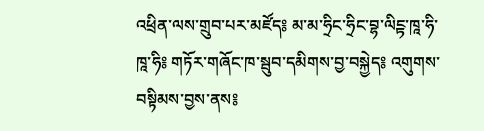འཕྲིན་ལས་གྲུབ་པར་མཛོད༔ མ་མ་ཧྲིང་ཧྲིང་བྷ་ལིངྟ་ཁཱ་ཧི་ཁཱ་ཧི༔ གཏོར་གཞོང་ཁ་སྦུབ་དམིགས་བྱ་བསྐྱེད༔ འགུགས་བསྟིམས་བྱས་ནས༔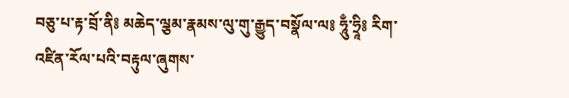བཅུ་པ་རྟ་བྲོ་ནི༔ མཆེད་ལྕམ་རྣམས་ལུ་གུ་རྒྱུད་བསྣོལ་ལ༔ ཧཱུྃ་ཧྲཱི༔ རིག་འཛིན་རོལ་པའི་བརྟུལ་ཞུགས་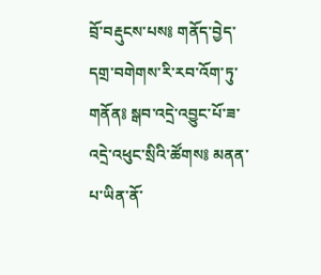བྲོ་བརྡུངས་པས༔ གནོད་བྱེད་དགྲ་བགེགས་རི་རབ་འོག་ཏུ་གནོན༔ སྒབ་འདྲེ་འབྱུང་པོ་ཟ་འདྲེ་འཕུང་སྲིའི་ཚོགས༔ མནན་པ་ཡིན་ནོ་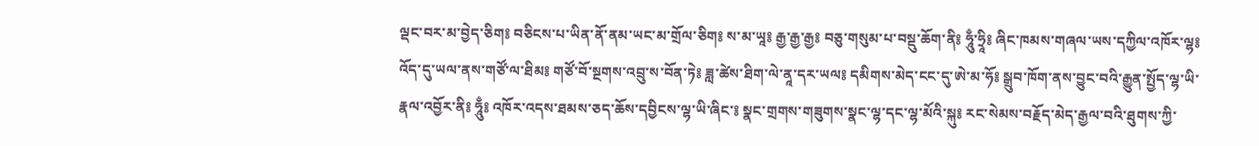ལྡང་བར་མ་བྱེད་ཅིག༔ བཅིངས་པ་ཡིན་ནོ་ནམ་ཡང་མ་གྲོལ་ཅིག༔ ས་མ་ཡཱ༔ རྒྱ་རྒྱ་རྒྱ༔ བཅུ་གསུམ་པ་བསྡུ་ཆོག་ནི༔ ཧཱུྃ་ཧྲཱི༔ ཞིང་ཁམས་གཞལ་ཡས་དཀྱིལ་འཁོར་ལྷ༔ འོད་དུ་ཡལ་ནས་གཙོ་ལ་ཐིམ༔ གཙོ་བོ་སྔགས་འབྲུ་ས་བོན་ཏེ༔ ཟླ་ཚེས་ཐིག་ལེ་ནཱ་དར་ཡལ༔ དམིགས་མེད་ངང་དུ་ཨེ་མ་ཧོ༔ སྒྲུབ་ཁོག་ནས་བྱུང་བའི་རྒྱུན་སྤྱོད་ལྷ་ཡི་རྣལ་འབྱོར་ནི༔ ཧཱུྃ༔ འཁོར་འདས་ཐམས་ཅད་ཆོས་དབྱིངས་ལྷ་ཡི་ཞིང་༔ སྣང་གྲགས་གཟུགས་སྣང་ལྷ་དང་ལྷ་མོའི་སྐུ༔ རང་སེམས་བརྗོད་མེད་རྒྱལ་བའི་ཐུགས་ཀྱི་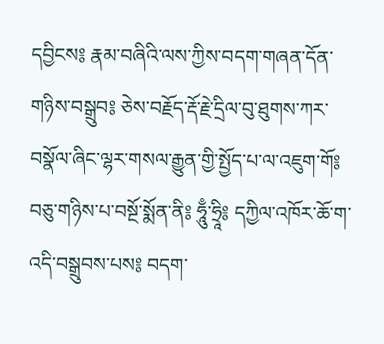དབྱིངས༔ རྣམ་བཞིའི་ལས་ཀྱིས་བདག་གཞན་དོན་གཉིས་བསྒྲུབ༔ ཅེས་བརྗོད་རྡོ་རྗེ་དྲིལ་བུ་ཐུགས་ཀར་བསྣོལ་ཞིང་ལྷར་གསལ་རྒྱུན་གྱི་སྤྱོད་པ་ལ་འཇུག་གོ༔ བཅུ་གཉིས་པ་བསྔོ་སྨོན་ནི༔ ཧཱུྃ་ཧྲཱི༔ དཀྱིལ་འཁོར་ཆོ་ག་འདི་བསྒྲུབས་པས༔ བདག་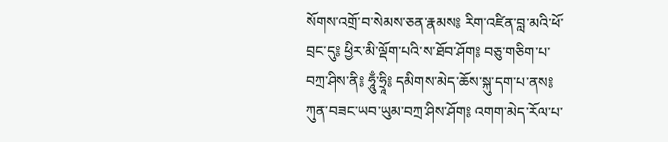སོགས་འགྲོ་བ་སེམས་ཅན་རྣམས༔ རིག་འཛིན་བླ་མའི་ཕོ་བྲང་དུ༔ ཕྱིར་མི་ལྡོག་པའི་ས་ཐོབ་ཤོག༔ བཅུ་གཅིག་པ་བཀྲ་ཤིས་ནི༔ ཧཱུྃ་ཧྲཱི༔ དམིགས་མེད་ཆོས་སྐུ་དག་པ་ནས༔ ཀུན་བཟང་ཡབ་ཡུམ་བཀྲ་ཤིས་ཤོག༔ འགག་མེད་རོལ་པ་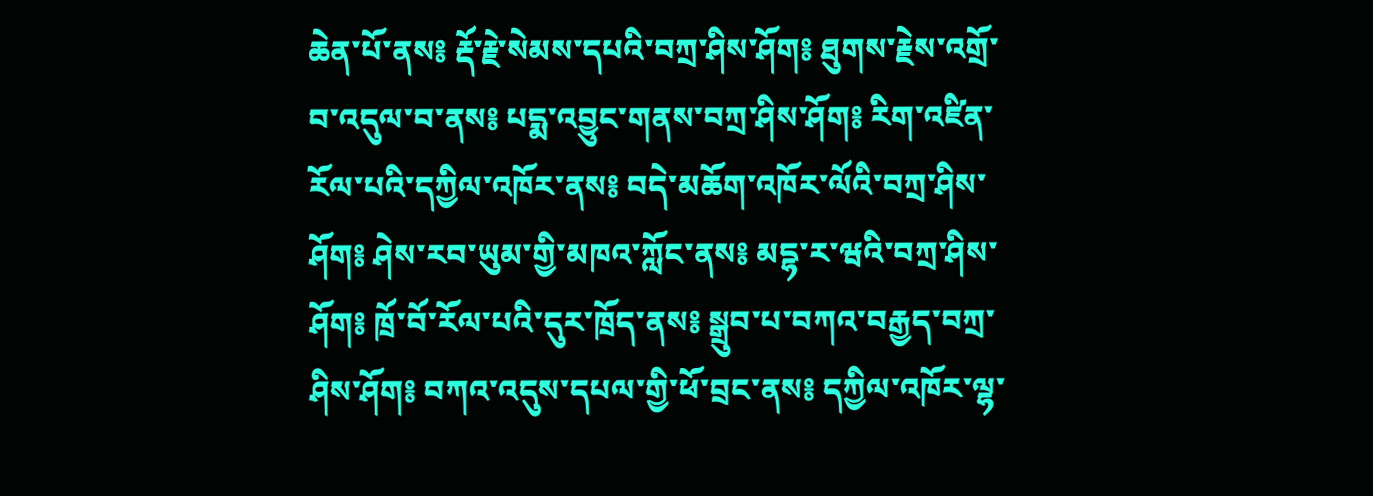ཆེན་པོ་ནས༔ རྡོ་རྗེ་སེམས་དཔའི་བཀྲ་ཤིས་ཤོག༔ ཐུགས་རྗེས་འགྲོ་བ་འདུལ་བ་ནས༔ པདྨ་འབྱུང་གནས་བཀྲ་ཤིས་ཤོག༔ རིག་འཛིན་རོལ་པའི་དཀྱིལ་འཁོར་ནས༔ བདེ་མཆོག་འཁོར་ལོའི་བཀྲ་ཤིས་ཤོག༔ ཤེས་རབ་ཡུམ་གྱི་མཁའ་ཀློང་ནས༔ མདྷ་ར་ཝའི་བཀྲ་ཤིས་ཤོག༔ ཁྲོ་བོ་རོལ་པའི་དུར་ཁྲོད་ནས༔ སྒྲུབ་པ་བཀའ་བརྒྱད་བཀྲ་ཤིས་ཤོག༔ བཀའ་འདུས་དཔལ་གྱི་ཕོ་བྲང་ནས༔ དཀྱིལ་འཁོར་ལྷ་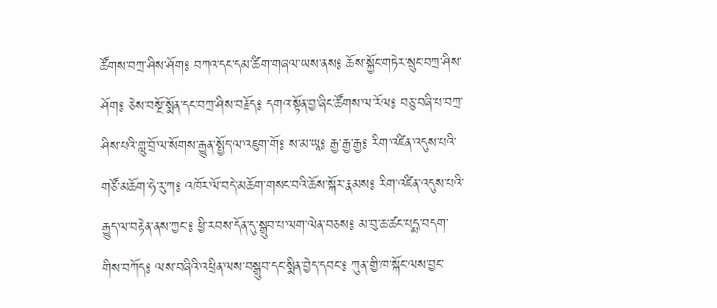ཚོགས་བཀྲ་ཤིས་ཤོག༔ བཀའ་དང་དམ་ཚིག་གཞལ་ཡས་ནས༔ ཆོས་སྐྱོང་གཏེར་སྲུང་བཀྲ་ཤིས་ཤོག༔ ཅེས་བསྔོ་སྨོན་དང་བཀྲ་ཤིས་བརྗོད༔ དགའ་སྟོན་བྱ་ཞིང་ཚོགས་ལ་རོལ༔ བཅུ་བཞི་པ་བཀྲ་ཤིས་པའི་གླུ་བྲོ་ལ་སོགས་རྒྱུན་སྤྱོད་ལ་འཇུག་གོ༔ ས་མ་ཡཱ༔ རྒྱ་རྒྱ་རྒྱ༔ རིག་འཛིན་འདུས་པའི་གཙོ་མཆོག་ཧེ་རུ་ཀ༔ འཁོར་ལོ་བདེ་མཆོག་གསང་བའི་ཆོས་སྐོར་རྣམས༔ རིག་འཛིན་འདུས་པའི་རྒྱུད་ལ་བརྟེན་ནས་ཀྱང་༔ ཕྱི་རབས་དོན་དུ་སྒྲུབ་པ་ལག་ལེན་བཅས༔ མ་བུ་ཆ་ཚང་པདྨ་བདག་གིས་བཀོད༔ ལས་བཞིའི་འཕྲིན་ལས་བསྒྲུབ་དང་སྨིན་བྱེད་དབང་༔ ཀུན་གྱི་ཁ་སྐོང་ལས་བྱང་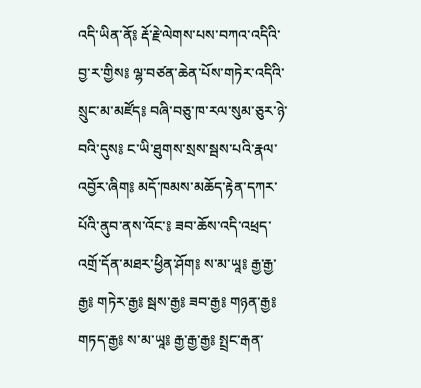འདི་ཡིན་ནོ༔ རྡོ་རྗེ་ལེགས་པས་བཀའ་འདིའི་བྱ་ར་གྱིས༔ ལྷ་བཙན་ཆེན་པོས་གཏེར་འདིའི་སྲུང་མ་མཛོད༔ བཞི་བཅུ་ཁ་རལ་སུམ་ཅུར་ཉེ་བའི་དུས༔ ང་ཡི་ཐུགས་སྲས་སྦས་པའི་རྣལ་འབྱོར་ཞིག༔ མདོ་ཁམས་མཆོད་རྟེན་དཀར་པོའི་ནུབ་ནས་འོང་༔ ཟབ་ཆོས་འདི་འཕྲད་འགྲོ་དོན་མཐར་ཕྱིན་ཤོག༔ ས་མ་ཡཱ༔ རྒྱ་རྒྱ་རྒྱ༔ གཏེར་རྒྱ༔ སྦས་རྒྱ༔ ཟབ་རྒྱ༔ གཉན་རྒྱ༔ གཏད་རྒྱ༔ ས་མ་ཡཱ༔ རྒྱ་རྒྱ་རྒྱ༔ སྤྲང་རྒན་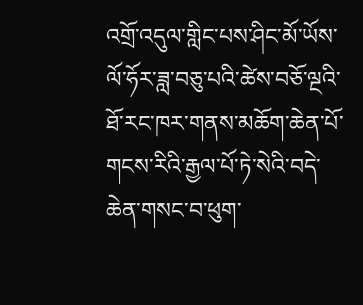འགྲོ་འདུལ་གླིང་པས་ཤིང་མོ་ཡོས་ལོ་ཧོར་ཟླ་བཅུ་པའི་ཚེས་བཅོ་ལྔའི་ཐོ་རང་ཁར་གནས་མཆོག་ཆེན་པོ་གངས་རིའི་རྒྱལ་པོ་ཏེ་སེའི་བདེ་ཆེན་གསང་བ་ཕུག་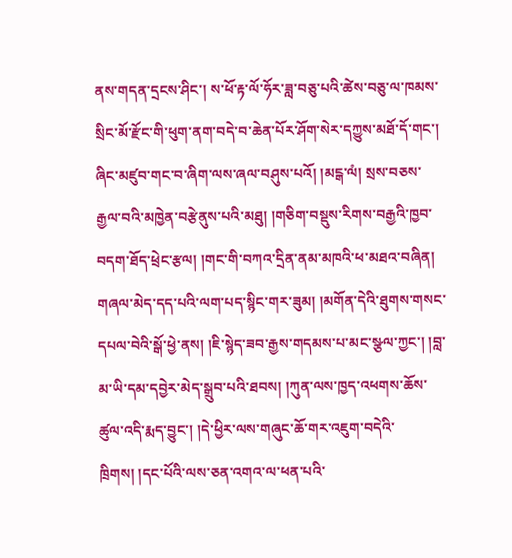ནས་གདན་དྲངས་ཤིང་། ས་ཕོ་རྟ་ལོ་ཧོར་ཟླ་བཅུ་པའི་ཚེས་བཅུ་ལ་ཁམས་སྲིང་མོ་རྫོང་གི་ཕུག་ནག་བདེ་བ་ཆེན་པོར་ཤོག་སེར་དཀྱུས་མཐོ་དོ་གང་། ཞིང་མཛུབ་གང་བ་ཞིག་ལས་ཞལ་བཤུས་པའོ། །མངྒ་ལཾ། སྲས་བཅས་རྒྱལ་བའི་མཁྱེན་བརྩེནུས་པའི་མཐུ། །གཅིག་བསྡུས་རིགས་བརྒྱའི་ཁྱབ་བདག་ཐོད་ཕྲེང་རྩལ། །གང་གི་བཀའ་དྲིན་ནམ་མཁའི་ཕ་མཐའ་བཞིན། གཞལ་མེད་དད་པའི་ལག་པད་སྙིང་གར་ཟུམ། །མགོན་དེའི་ཐུགས་གསང་དཔལ་བེའི་སྒོ་ཕྱེ་ནས། །ཇི་སྙེད་ཟབ་རྒྱས་གདམས་པ་མང་སྩལ་ཀྱང་། །བླ་མ་ཡི་དམ་དབྱེར་མེད་སྒྲུབ་པའི་ཐབས། །ཀུན་ལས་ཁྱད་འཕགས་ཆོས་ཚུལ་འདི་རྨད་བྱུང་། །དེ་ཕྱིར་ལས་གཞུང་ཆོ་གར་འཇུག་བདེའི་ཁྲིགས། །དང་པོའི་ལས་ཅན་འགའ་ལ་ཕན་པའི་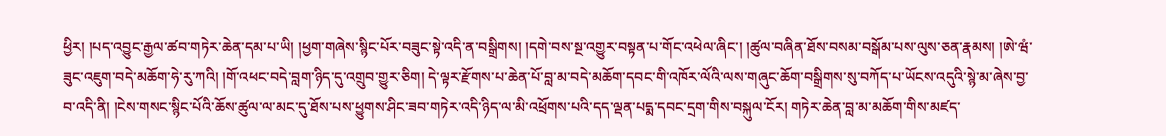ཕྱིར། །པད་འབྱུང་རྒྱལ་ཚབ་གཏེར་ཆེན་དམ་པ་ཡི། །ཕྱག་གཞེས་སྙིང་པོར་བཟུང་སྟེ་འདི་ན་བསྒྲིགས། །དགེ་བས་སྔ་འགྱུར་བསྟན་པ་གོང་འཕེལ་ཞིང་། །ཚུལ་བཞིན་ཐོས་བསམ་བསྒོམ་པས་ལུས་ཅན་རྣམས། །ཨེ་ཝཾ་ཟུང་འཇུག་བདེ་མཆོག་ཧེ་རུ་ཀའི། །གོ་འཕང་བདེ་བླག་ཉིད་དུ་འགྲུབ་གྱུར་ཅིག། དེ་ལྟར་རྫོགས་པ་ཆེན་པོ་བླ་མ་བདེ་མཆོག་དབང་གི་འཁོར་ལོའི་ལས་གཞུང་ཆོག་བསྒྲིགས་སུ་བཀོད་པ་ཡོངས་འདུའི་སྙེ་མ་ཞེས་བྱ་བ་འདི་ནི། །ངེས་གསང་སྙིང་པོའི་ཆོས་ཚུལ་ལ་མང་དུ་ཐོས་པས་ཕྱུགས་ཤིང་ཟབ་གཏེར་འདི་ཉིད་ལ་མི་འཕྲོགས་པའི་དད་ལྡན་པདྨ་དབང་དྲག་གིས་བསྐུལ་ངོར། གཏེར་ཆེན་བླ་མ་མཆོག་གིས་མཛད་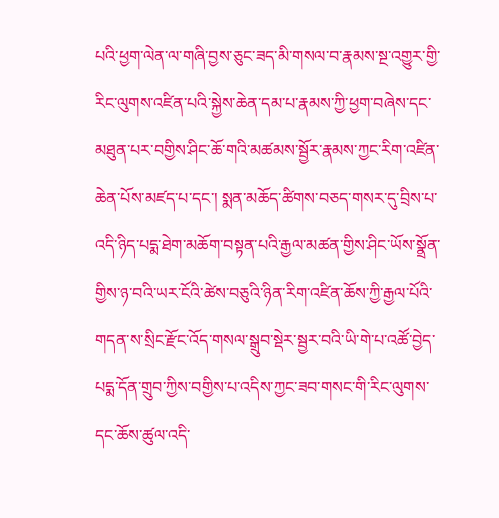པའི་ཕྱག་ལེན་ལ་གཞི་བྱས་ཅུང་ཟད་མི་གསལ་བ་རྣམས་སྔ་འགྱུར་གྱི་རིང་ལུགས་འཛིན་པའི་སྐྱེས་ཆེན་དམ་པ་རྣམས་ཀྱི་ཕྱག་བཞེས་དང་མཐུན་པར་བགྱིས་ཤིང་ཆོ་གའི་མཚམས་སྦྱོར་རྣམས་ཀྱང་རིག་འཛིན་ཆེན་པོས་མཛད་པ་དང་། སྨན་མཆོད་ཚིགས་བཅད་གསར་དུ་བྲིས་པ་འདི་ཉིད་པདྨ་ཐེག་མཆོག་བསྟན་པའི་རྒྱལ་མཚན་གྱིས་ཤིང་ཡོས་སྣྲོན་གྱིས་ཉ་བའི་ཡར་ངོའི་ཚེས་བཅུའི་ཉིན་རིག་འཛིན་ཆོས་ཀྱི་རྒྱལ་པོའི་གདན་ས་སྲིང་རྫོང་འོད་གསལ་སྒྲུབ་སྡེར་སྦྱར་བའི་ཡི་གེ་པ་འཚོ་བྱེད་པདྨ་དོན་གྲུབ་ཀྱིས་བགྱིས་པ་འདིས་ཀྱང་ཟབ་གསང་གི་རིང་ལུགས་དང་ཆོས་ཚུལ་འདི་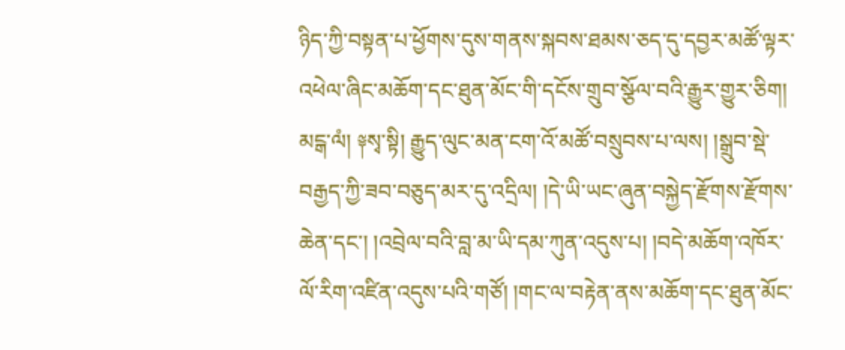ཉིད་ཀྱི་བསྟན་པ་ཕྱོགས་དུས་གནས་སྐབས་ཐམས་ཅད་དུ་དབྱར་མཚོ་ལྟར་འཕེལ་ཞིང་མཆོག་དང་ཐུན་མོང་གི་དངོས་གྲུབ་སྩོལ་བའི་རྒྱུར་གྱུར་ཅིག། མངྒ་ལཾ། ༈སྭ་སྟི། རྒྱུད་ལུང་མན་ངག་འོ་མཚོ་བསྲུབས་པ་ལས། །སྒྲུབ་སྡེ་བརྒྱད་ཀྱི་ཟབ་བཅུད་མར་དུ་འདྲིལ། །དེ་ཡི་ཡང་ཞུན་བསྐྱེད་རྫོགས་རྫོགས་ཆེན་དང་། །འབྲེལ་བའི་བླ་མ་ཡི་དམ་ཀུན་འདུས་པ། །བདེ་མཆོག་འཁོར་ལོ་རིག་འཛིན་འདུས་པའི་གཙོ། །གང་ལ་བརྟེན་ནས་མཆོག་དང་ཐུན་མོང་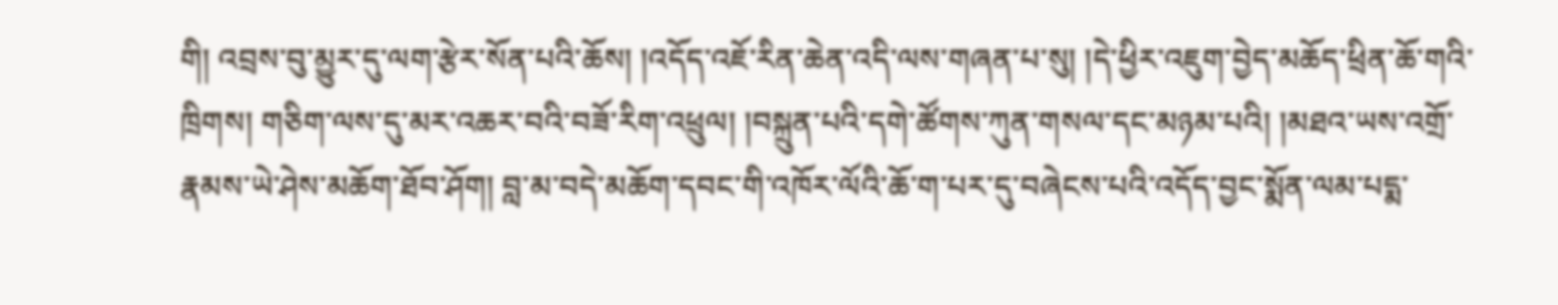གི། འབྲས་བུ་མྱུར་དུ་ལག་རྩེར་སོན་པའི་ཆོས། །འདོད་འཇོ་རིན་ཆེན་འདི་ལས་གཞན་པ་སུ། །དེ་ཕྱིར་འཇུག་བྱེད་མཆོད་ཕྲིན་ཆོ་གའི་ཁྲིགས། གཅིག་ལས་དུ་མར་འཆར་བའི་བཟོ་རིག་འཕྲུལ། །བསྐྲུན་པའི་དགེ་ཚོགས་ཀུན་གསལ་དང་མཉམ་པའི། །མཐའ་ཡས་འགྲོ་རྣམས་ཡེ་ཤེས་མཆོག་ཐོབ་ཤོག། བླ་མ་བདེ་མཆོག་དབང་གི་འཁོར་ལོའི་ཆོ་ག་པར་དུ་བཞེངས་པའི་འདོད་བྱང་སྨོན་ལམ་པདྨ་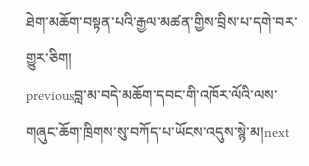ཐེག་མཆོག་བསྟན་པའི་རྒྱལ་མཚན་གྱིས་བྲིས་པ་དགེ་བར་གྱུར་ཅིག།
previousབླ་མ་བདེ་མཆོག་དབང་གི་འཁོར་ལོའི་ལས་གཞུང་ཆོག་ཁྲིགས་སུ་བཀོད་པ་ཡོངས་འདུས་སྙེ་མ།next